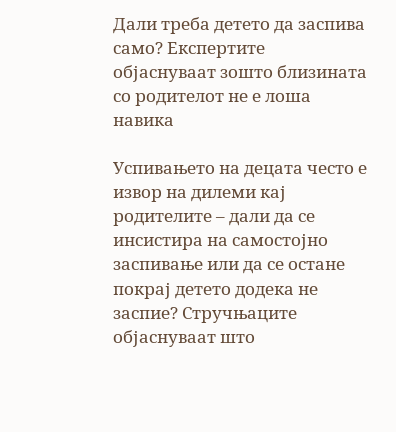Дали треба детето да заспива само? Експертите објаснуваат зошто близината со родителот не е лоша навика

Успивањето на децата често е извор на дилеми кај родителите – дали да се инсистира на самостојно заспивање или да се остане покрај детето додека не заспие? Стручњаците објаснуваат што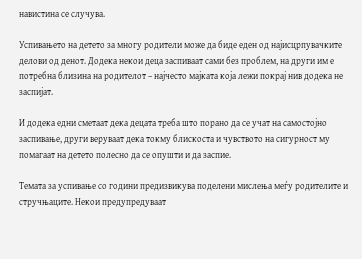навистина се случува.

Успивањето на детето за многу родители може да биде еден од најисцрпувачките делови од денот. Додека некои деца заспиваат сами без проблем, на други им е потребна близина на родителот – најчесто мајката која лежи покрај нив додека не заспијат.

И додека едни сметаат дека децата треба што порано да се учат на самостојно заспивање, други веруваат дека токму блискоста и чувството на сигурност му помагаат на детето полесно да се опушти и да заспие.

Темата за успивање со години предизвикува поделени мислења меѓу родителите и стручњаците. Некои предупредуваат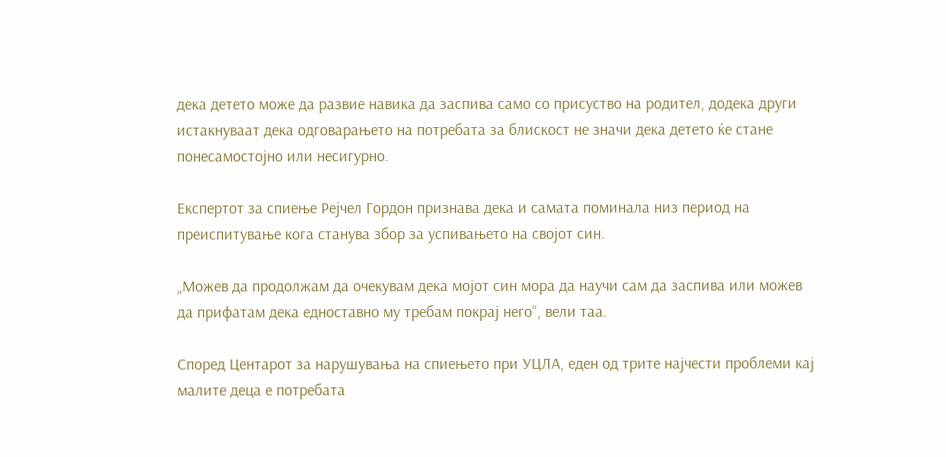дека детето може да развие навика да заспива само со присуство на родител, додека други истакнуваат дека одговарањето на потребата за блискост не значи дека детето ќе стане понесамостојно или несигурно.

Експертот за спиење Рејчел Гордон признава дека и самата поминала низ период на преиспитување кога станува збор за успивањето на својот син.

„Можев да продолжам да очекувам дека мојот син мора да научи сам да заспива или можев да прифатам дека едноставно му требам покрај него“, вели таа.

Според Центарот за нарушувања на спиењето при УЦЛА, еден од трите најчести проблеми кај малите деца е потребата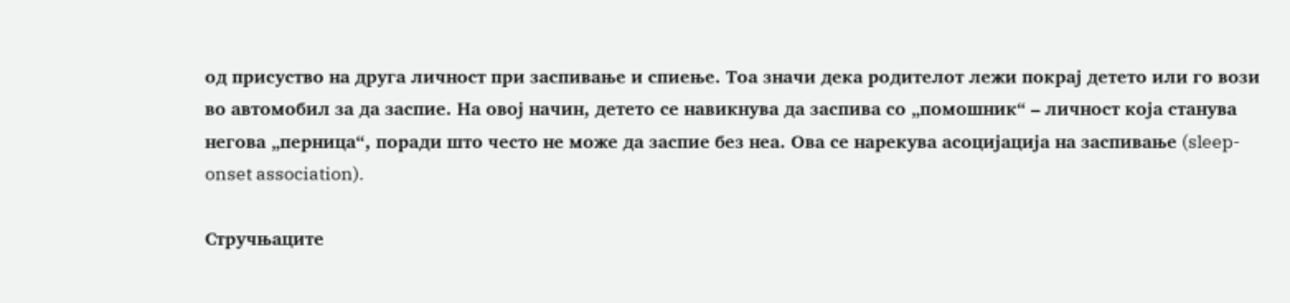од присуство на друга личност при заспивање и спиење. Тоа значи дека родителот лежи покрај детето или го вози во автомобил за да заспие. На овој начин, детето се навикнува да заспива со „помошник“ – личност која станува негова „перница“, поради што често не може да заспие без неа. Ова се нарекува асоцијација на заспивање (sleep-onset association).

Стручњаците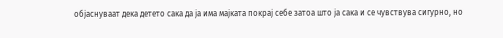објаснуваат дека детето сака да ја има мајката покрај себе затоа што ја сака и се чувствува сигурно, но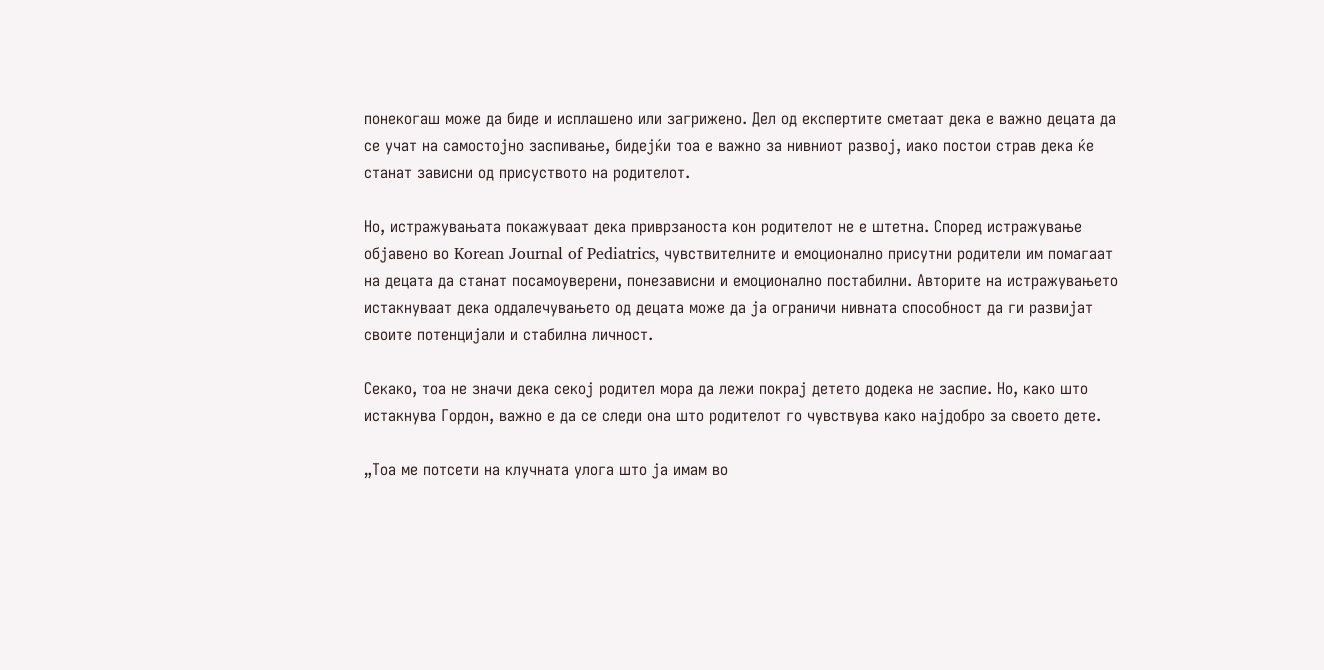понекогаш може да биде и исплашено или загрижено. Дел од експертите сметаат дека е важно децата да се учат на самостојно заспивање, бидејќи тоа е важно за нивниот развој, иако постои страв дека ќе станат зависни од присуството на родителот.

Но, истражувањата покажуваат дека приврзаноста кон родителот не е штетна. Според истражување објавено во Korean Journal of Pediatrics, чувствителните и емоционално присутни родители им помагаат на децата да станат посамоуверени, понезависни и емоционално постабилни. Авторите на истражувањето истакнуваат дека оддалечувањето од децата може да ја ограничи нивната способност да ги развијат своите потенцијали и стабилна личност.

Секако, тоа не значи дека секој родител мора да лежи покрај детето додека не заспие. Но, како што истакнува Гордон, важно е да се следи она што родителот го чувствува како најдобро за своето дете.

„Тоа ме потсети на клучната улога што ја имам во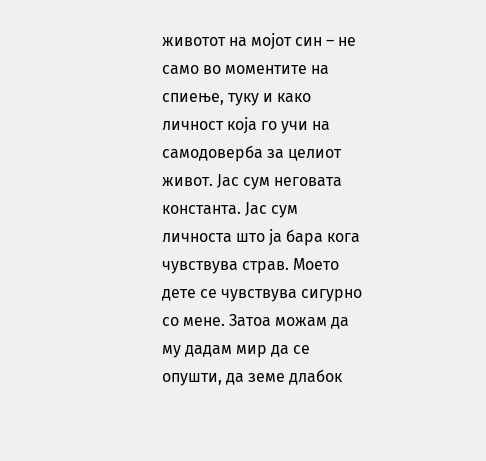животот на мојот син – не само во моментите на спиење, туку и како личност која го учи на самодоверба за целиот живот. Јас сум неговата константа. Јас сум личноста што ја бара кога чувствува страв. Моето дете се чувствува сигурно со мене. Затоа можам да му дадам мир да се опушти, да земе длабок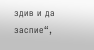здив и да заспие“,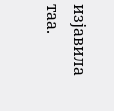изјавила таа.